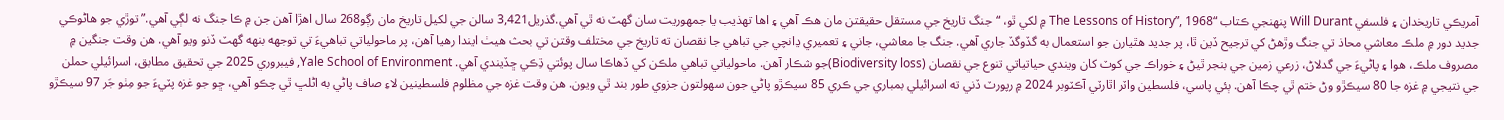آمريڪي تاريخدان ۽ فلسفي Will Durant پنھنجي ڪتاب “The Lessons of History”, 1968 ۾ لکي ٿو، “جنگ تاريخ جي مستقل حقيقتن مان هڪ آهي ۽ اها تهذيب يا جمهوريت سان گهٽ نه ٿي آهي.گذريل3,421 سالن جي لکيل تاريخ مان رڳو268 سال اهڙا آهن جن ۾ ڪا جنگ نه لڳي آهي.” توڙي جو ھاڻوڪي جديد دور ۾ ملڪ معاشي محاذ تي جنگ وڙھڻ کي ترجيح ڏين ٿا، پر جديد ھٿيارن جو استعمال به گڏوگڏ جاري آھي. جنگ جا معاشي، جاني ۽ تعميري ڍانچي جي تباھي جا نقصان ته تاريخ جي مختلف وقتن تي بحث ھيٺ ايندا رھيا آھن، پر ماحولياتي تباھيءَ تي توجھه بنھه گھٽ ڏنو ويو آھي. ھن وقت جنگين ۾ مصروف ملڪ، ھوا ۽ پاڻيءَ جي گدلاڻ، زرعي زمين جي بنجر ٿيڻ ۽ خوراڪ جي کوٽ کان ويندي حياتياتي تنوع جي نقصان (Biodiversity loss)جو شڪار آھن. ماحولياتي تباھي ملڪن کي ڏھاڪا سال پوئتي ڌِڪي ڇڏيندي آھي. Yale School of Environment, فيبروري 2025 جي تحقيق مطابق، اسرائيلي حملن جي نتيجي ۾ غزه جا 80 سيڪڙو وڻ ختم ٿي چڪا آهن. ٻئي پاسي، فلسطين واٽر اٿارٽي آڪٽوبر 2024 ۾ رپورٽ ڏني ته اسرائيلي بمباري جي ڪري 85 سيڪڙو پاڻي جون سهولتون جزوي طور بند ٿي ويون. ھن وقت غزه جي مظلوم فلسطينين لاءِ صاف پاڻي به اڻلڀ ٿي چڪو آھي، ڇو جو غزه پٽيءَ جو مِٺو جَر 97 سيڪڙو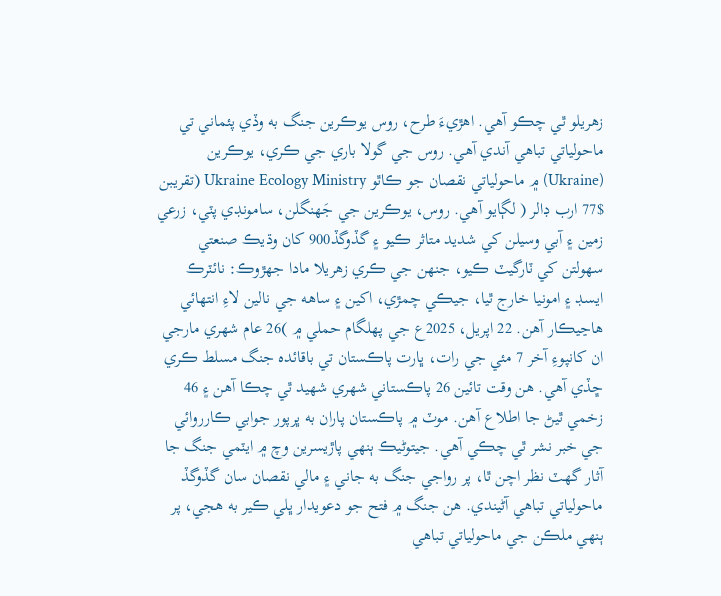زھريلو ٿي چڪو آھي. اھڙيءَ طرح، روس يوڪرين جنگ به وڏي پئماني تي ماحولياتي تباھي آندي آھي. روس جي گولا باري جي ڪري، يوڪرين (Ukraine) ۾ ماحولياتي نقصان جو ڪاٿو Ukraine Ecology Ministry (تقريبن $77 ارب ڊالر ( لڳايو آهي. روس، يوڪرين جي جَهنگلن، سامونڊي پٽي، زرعي زمين ۽ آبي وسيلن کي شديد متاثر ڪيو ۽ گڏوگڏ900 کان وڌيڪ صنعتي سهولتن کي ٽارگيٽ ڪيو، جنھن جي ڪري زهريلا مادا جهڙوڪ: نائٽرڪ ايسڊ ۽ امونيا خارج ٿيا، جيڪي چمڙي، اکين ۽ ساهه جي نالين لاءِ انتھائي ھاڃيڪار آهن. 22 اپريل، 2025ع جي پھلگام حملي ۾ )26 عام شھري مارجي ان کانپوءِ آخر 7 مئي جي رات، ڀارت پاڪستان تي باقائده جنگ مسلط ڪري ڇڏي آھي. ھن وقت تائين 26 پاڪستاني شھري شھيد ٿي چڪا آھن ۽ 46 زخمي ٿيڻ جا اطلاع آھن. موٽ ۾ پاڪستان پاران به ڀرپور جوابي ڪارروائي جي خبر نشر ٿي چڪي آھي. جيتوڻيڪ ٻنھي پاڙيسرين وچ ۾ ايٽمي جنگ جا آثار گھٽ نظر اچن ٿا، پر رواجي جنگ به جاني ۽ مالي نقصان سان گڏوگڏ ماحولياتي تباھي آڻيندي. ھن جنگ ۾ فتح جو دعويدار ڀلي ڪير به ھجي، پر ٻنھي ملڪن جي ماحولياتي تباھي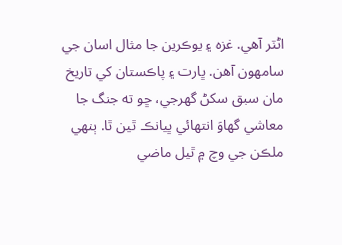اڻٽر آھي. غزه ۽ يوڪرين جا مثال اسان جي سامھون آھن. ڀارت ۽ پاڪستان کي تاريخ مان سبق سکڻ گھرجي، ڇو ته جنگ جا معاشي گھاوَ انتھائي ڀيانڪ ٿين ٿا. ٻنھي ملڪن جي وچ ۾ ٿيل ماضي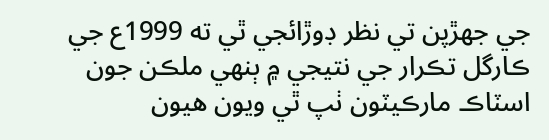جي جھڙپن تي نظر ڊوڙائجي ٿي ته 1999ع جي ڪارگل تڪرار جي نتيجي ۾ ٻنھي ملڪن جون اسٽاڪ مارڪيٽون ٺپ ٿي ويون ھيون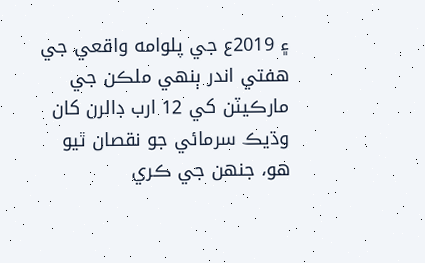۽ 2019ع جي پلوامه واقعي جي ھفتي اندر ٻنهي ملڪن جي مارڪيٽن کي 12 ارب ڊالرن کان وڌيڪ سرمائي جو نقصان ٿيو ھو، جنھن جي ڪري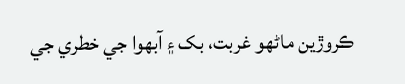ڪروڙين ماڻھو غربت، بک ۽ آبهوا جي خطري جي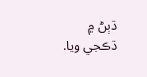ڌٻڻ ۾ ڌڪجي ويا.